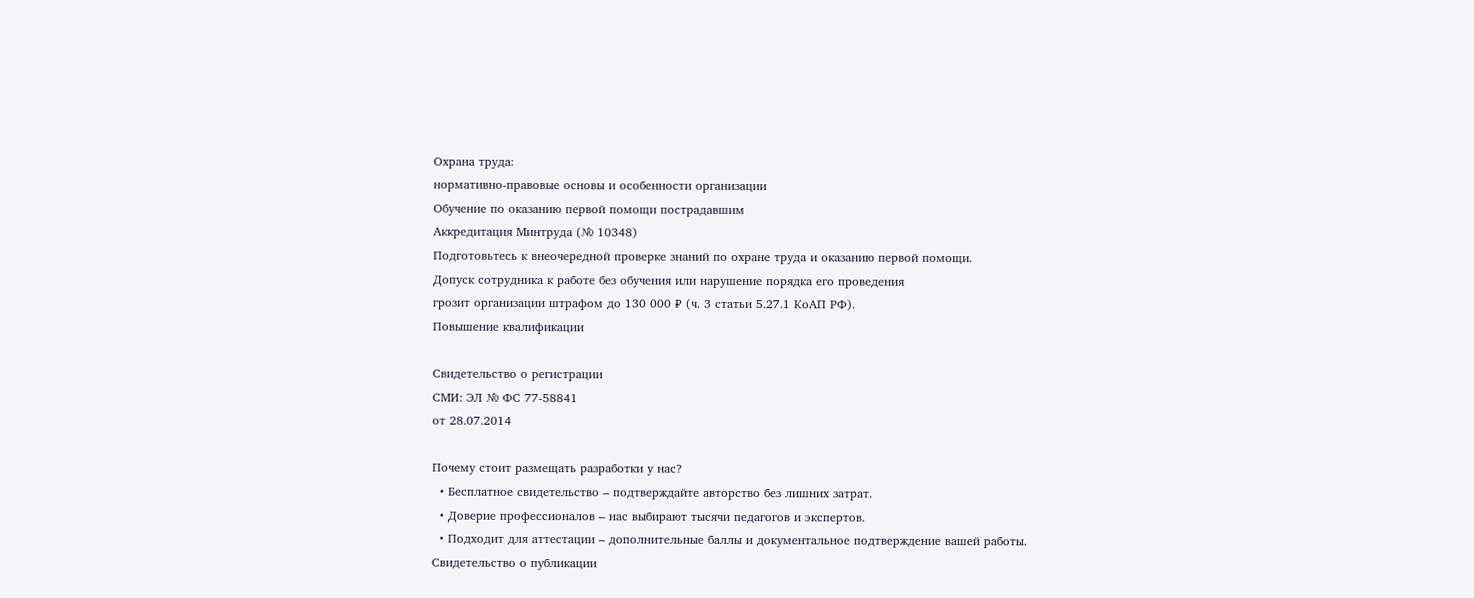Охрана труда:
нормативно-правовые основы и особенности организации
Обучение по оказанию первой помощи пострадавшим
Аккредитация Минтруда (№ 10348)
Подготовьтесь к внеочередной проверке знаний по охране труда и оказанию первой помощи.
Допуск сотрудника к работе без обучения или нарушение порядка его проведения
грозит организации штрафом до 130 000 ₽ (ч. 3 статьи 5.27.1 КоАП РФ).
Повышение квалификации

Свидетельство о регистрации
СМИ: ЭЛ № ФС 77-58841
от 28.07.2014

Почему стоит размещать разработки у нас?
  • Бесплатное свидетельство – подтверждайте авторство без лишних затрат.
  • Доверие профессионалов – нас выбирают тысячи педагогов и экспертов.
  • Подходит для аттестации – дополнительные баллы и документальное подтверждение вашей работы.
Свидетельство о публикации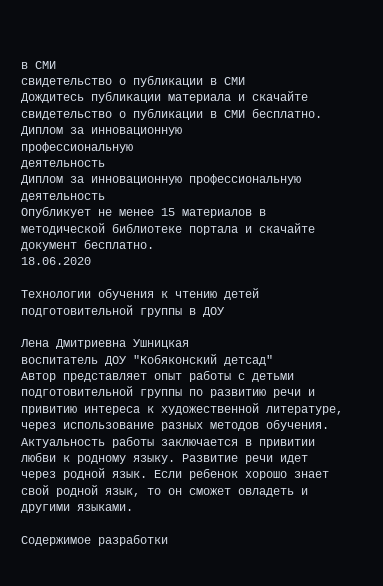в СМИ
свидетельство о публикации в СМИ
Дождитесь публикации материала и скачайте свидетельство о публикации в СМИ бесплатно.
Диплом за инновационную
профессиональную
деятельность
Диплом за инновационную профессиональную деятельность
Опубликует не менее 15 материалов в методической библиотеке портала и скачайте документ бесплатно.
18.06.2020

Технологии обучения к чтению детей подготовительной группы в ДОУ

Лена Дмитриевна Ушницкая
воспитатель ДОУ "Кобяконский детсад"
Автор представляет опыт работы с детьми подготовительной группы по развитию речи и привитию интереса к художественной литературе, через использование разных методов обучения. Актуальность работы заключается в привитии любви к родному языку. Развитие речи идет через родной язык. Если ребенок хорошо знает свой родной язык, то он сможет овладеть и другими языками.

Содержимое разработки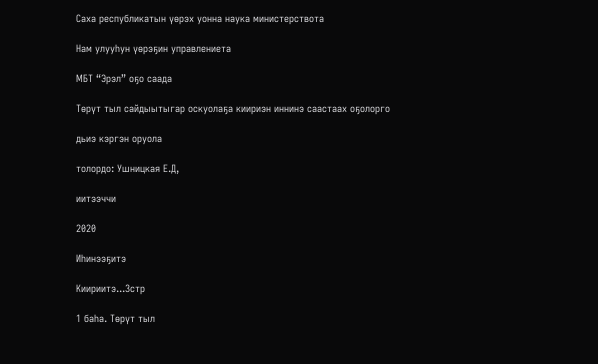Саха республикатын үөрэх уонна наука министерствота

Нам улууһун үөрэҕин управлениета

МБТ “Эрэл” оҕо саада

Төрүт тыл сайдыытыгар оскуолаҕа киириэн иннинэ саастаах оҕолорго

дьиэ кэргэн оруола

толордо: Ушницкая Е.Д,

иитээччи

2020

Иһинээҕитэ

Киириитэ...3стр

1 баһа. Төрүт тыл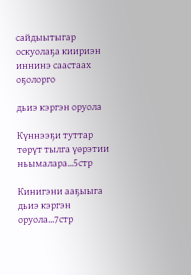сайдыытыгар оскуолаҕа киириэн иннинэ саастаах оҕолорго

дьиэ кэргэн оруола

Күннээҕи туттар төрүт тылга үөрэтии ньымалара...5стр

Кинигэни ааҕыыга дьиэ кэргэн оруола...7стр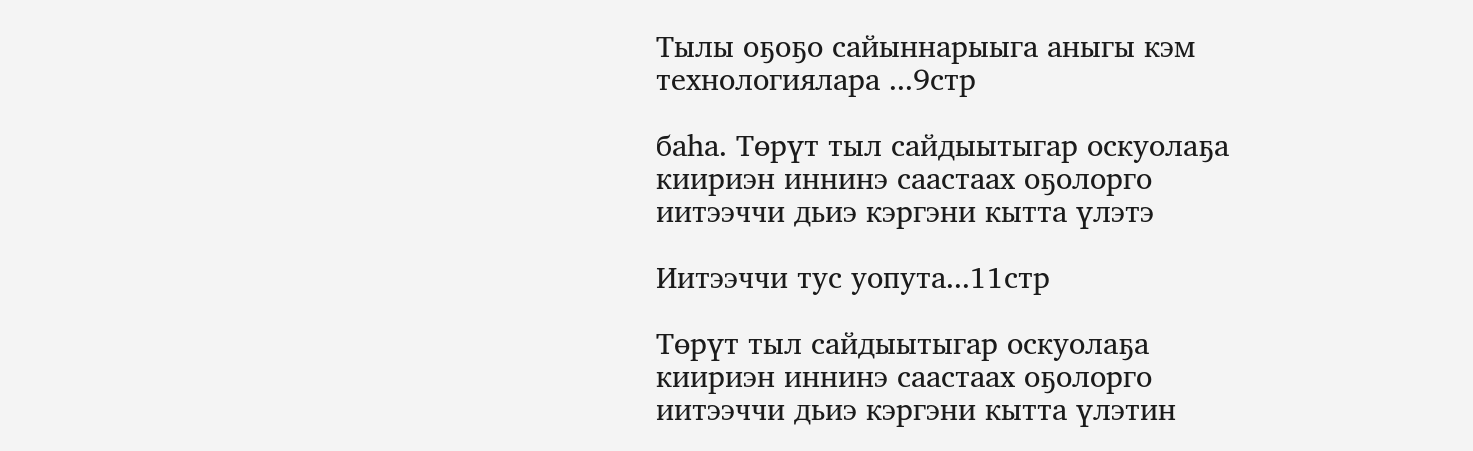Тылы оҕоҕо сайыннарыыга аныгы кэм технологиялара ...9стр

баһа. Төрүт тыл сайдыытыгар оскуолаҕа киириэн иннинэ саастаах оҕолорго иитээччи дьиэ кэргэни кытта үлэтэ

Иитээччи тус уопута...11стр

Төрүт тыл сайдыытыгар оскуолаҕа киириэн иннинэ саастаах оҕолорго иитээччи дьиэ кэргэни кытта үлэтин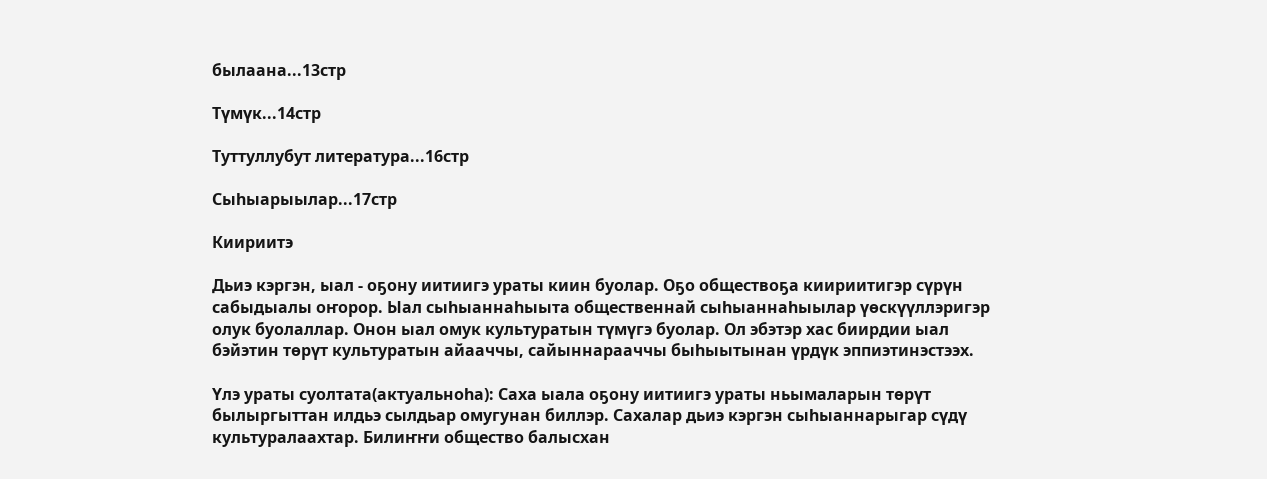былаана...13стр

Түмүк...14стр

Туттуллубут литература...16стр

Сыһыарыылар...17стр

Киириитэ

Дьиэ кэргэн, ыал - оҕону иитиигэ ураты киин буолар. Оҕо обществоҕа киириитигэр сүрүн сабыдыалы оҥорор. Ыал сыһыаннаһыыта общественнай сыһыаннаһыылар үөскүүллэригэр олук буолаллар. Онон ыал омук культуратын түмүгэ буолар. Ол эбэтэр хас биирдии ыал бэйэтин төрүт культуратын айааччы, сайыннарааччы быһыытынан үрдүк эппиэтинэстээх.

Үлэ ураты суолтата(актуальноһа): Саха ыала оҕону иитиигэ ураты ньымаларын төрүт былыргыттан илдьэ сылдьар омугунан биллэр. Сахалар дьиэ кэргэн сыһыаннарыгар сүдү культуралаахтар. Билиҥҥи общество балысхан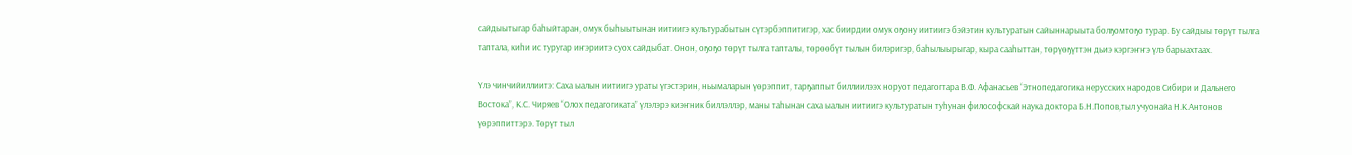сайдыытыгар баһыйтаран, омук быһыытынан иитиигэ культурабытын сүтэрбэппитигэр, хас биирдии омук оҕону иитиигэ бэйэтин культуратын сайыннарыыта болҕомтоҕо турар. Бу сайдыы төрүт тылга таптала, киһи ис туругар иҥэриитэ суох сайдыбат. Онон, оҕоҕо төрүт тылга тапталы, төрөөбүт тылын билэригэр, баһылыырыгар, кыра сааһыттан, төрүөҕүттэн дьиэ кэргэҥҥэ үлэ барыахтаах.

Үлэ чинчийиллиитэ: Саха ыалын иитиигэ ураты үгэстэрин, ньымаларын үөрэппит, тарҕаппыт биллиилээх норуот педагогтара В.Ф. Афанасьев “Этнопедагогика нерусских народов Сибири и Дальнего Востока”, К.С. Чиряев “Олох педагогиката” үлэлэрэ киэҥник биллэллэр, маны таһынан саха ыалын иитиигэ культуратын туһунан философскай наука доктора Б.Н.Попов,тыл учуонайа Н.К.Антонов үөрэппиттэрэ. Төрүт тыл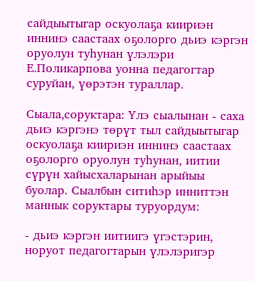сайдыытыгар оскуолаҕа киириэн иннинэ саастаах оҕолорго дьиэ кэргэн оруолун туһунан үлэлэри Е.Поликарпова уонна педагогтар суруйан, үөрэтэн тураллар.

Сыала,соруктара: Үлэ сыалынан - саха дьиэ кэргэнэ төрүт тыл сайдыытыгар оскуолаҕа киириэн иннинэ саастаах оҕолорго оруолун туһунан, иитии сүрүн хайысхаларынан арыйыы буолар. Сыалбын ситиһэр инниттэн маннык соруктары туруордум:

- дьиэ кэргэн иитиигэ үгэстэрин, норуот педагогтарын үлэлэригэр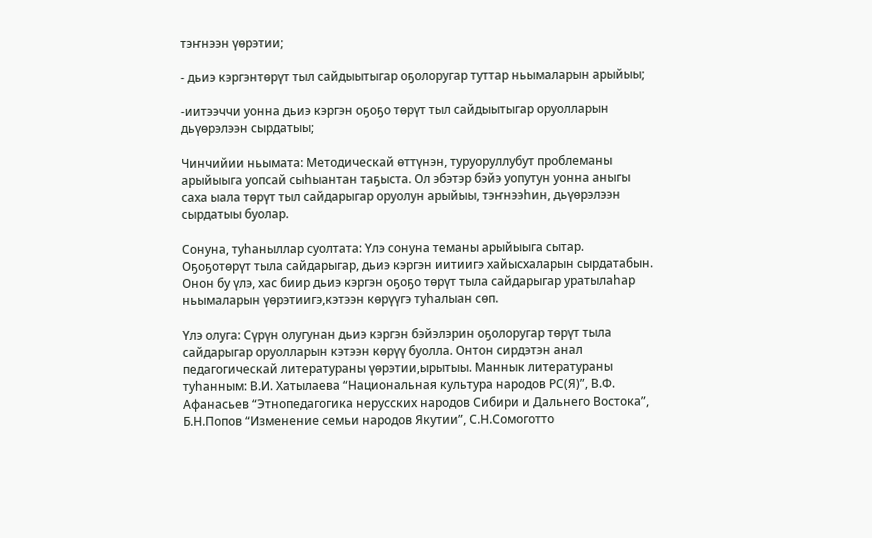тэҥнээн үөрэтии;

- дьиэ кэргэнтөрүт тыл сайдыытыгар оҕолоругар туттар ньымаларын арыйыы;

-иитээччи уонна дьиэ кэргэн оҕоҕо төрүт тыл сайдыытыгар оруолларын дьүөрэлээн сырдатыы;

Чинчийии ньымата: Методическай өттүнэн, туруоруллубут проблеманы арыйыыга уопсай сыһыантан таҕыста. Ол эбэтэр бэйэ уопутун уонна аныгы саха ыала төрүт тыл сайдарыгар оруолун арыйыы, тэҥнээһин, дьүөрэлээн сырдатыы буолар.

Сонуна, туһаныллар суолтата: Үлэ сонуна теманы арыйыыга сытар. Оҕоҕотөрүт тыла сайдарыгар, дьиэ кэргэн иитиигэ хайысхаларын сырдатабын. Онон бу үлэ, хас биир дьиэ кэргэн оҕоҕо төрүт тыла сайдарыгар уратылаһар ньымаларын үөрэтиигэ,кэтээн көрүүгэ туһалыан сөп.

Үлэ олуга: Сүрүн олугунан дьиэ кэргэн бэйэлэрин оҕолоругар төрүт тыла сайдарыгар оруолларын кэтээн көрүү буолла. Онтон сирдэтэн анал педагогическай литератураны үөрэтии,ырытыы. Маннык литератураны туһанным: В.И. Хатылаева “Национальная культура народов РС(Я)”, В.Ф. Афанасьев “Этнопедагогика нерусских народов Сибири и Дальнего Востока”, Б.Н.Попов “Изменение семьи народов Якутии”, С.Н.Сомоготто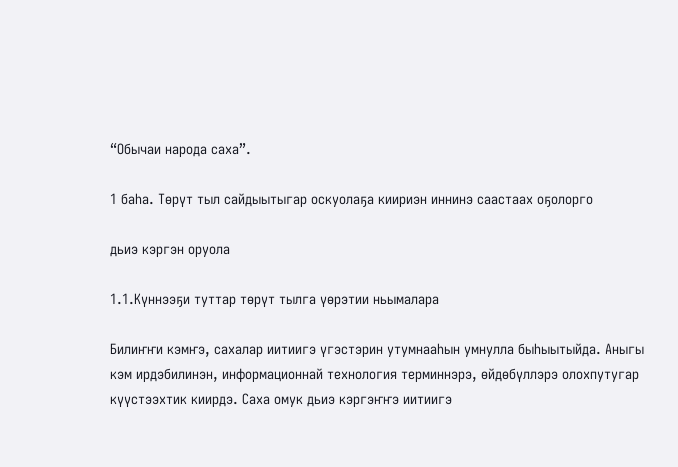“Обычаи народа саха”.

1 баһа. Төрүт тыл сайдыытыгар оскуолаҕа киириэн иннинэ саастаах оҕолорго

дьиэ кэргэн оруола

1.1.Күннээҕи туттар төрүт тылга үөрэтии ньымалара

Билиҥҥи кэмҥэ, сахалар иитиигэ үгэстэрин утумнааһын умнулла быһыытыйда. Аныгы кэм ирдэбилинэн, информационнай технология терминнэрэ, өйдөбүллэрэ олохпутугар күүстээхтик киирдэ. Саха омук дьиэ кэргэҥҥэ иитиигэ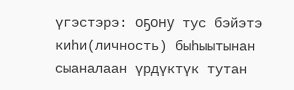үгэстэрэ: оҕону тус бэйэтэ киһи(личность) быһыытынан сыаналаан үрдүктүк тутан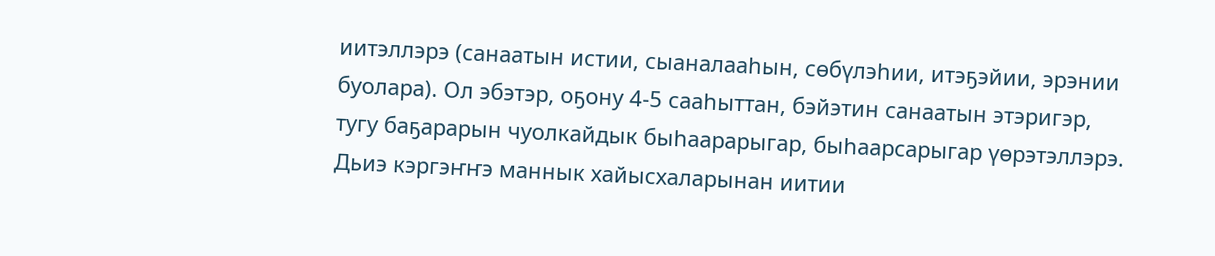иитэллэрэ (санаатын истии, сыаналааһын, сөбүлэһии, итэҕэйии, эрэнии буолара). Ол эбэтэр, оҕону 4-5 сааһыттан, бэйэтин санаатын этэригэр, тугу баҕарарын чуолкайдык быһаарарыгар, быһаарсарыгар үөрэтэллэрэ. Дьиэ кэргэҥҥэ маннык хайысхаларынан иитии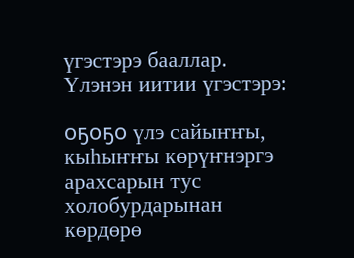үгэстэрэ бааллар. Үлэнэн иитии үгэстэрэ:

оҕоҕо үлэ сайыҥҥы, кыһыҥҥы көрүҥнэргэ арахсарын тус холобурдарынан көрдөрө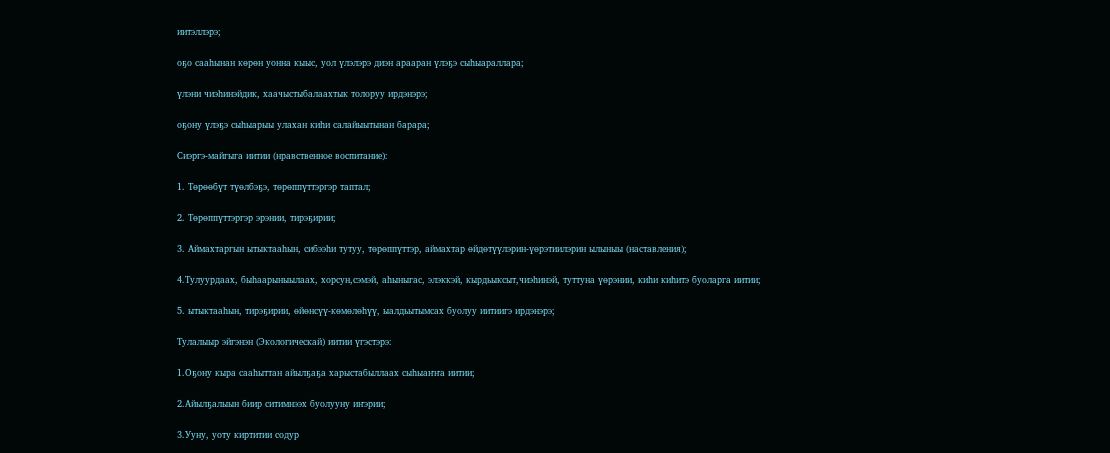иитэллэрэ;

оҕо сааһынан көрөн уонна кыыс, уол үлэлэрэ диэн арааран үлэҕэ сыһыараллара;

үлэни чиэһинэйдик, хаачыстыбалаахтык толоруу ирдэнэрэ;

оҕону үлэҕэ сыһыарыы улахан киһи салайыытынан барара;

Сиэргэ-майгыга иитии (нравственное воспитание):

1. Төрөөбүт түөлбэҕэ, төрөппүттэргэр таптал;

2. Төрөппүттэргэр эрэнии, тирэҕирии;

3. Аймахтаргын ытыктааһын, сибээһи тутуу, төрөппүттэр, аймахтар өйдөтүүлэрин-үөрэтиилэрин ылыныы (наставления);

4.Тулуурдаах, быһаарыныылаах, хорсун,сэмэй, аһыныгас, элэккэй, кырдьыксыт,чиэһинэй, туттуна үөрэнии, киһи киһитэ буоларга иитии;

5. ытыктааһын, тирэҕирии, өйөнсүү-көмөлөһүү, ыалдьытымсах буолуу иитиигэ ирдэнэрэ;

Тулалыыр эйгэнэн (Экологическай) иитии үгэстэрэ:

1.Оҕону кыра сааһыттан айылҕаҕа харыстабыллаах сыһыаҥҥа иитии;

2.Айылҕалыын биир ситимнээх буолууну иҥэрии;

3.Ууну, уоту киртитии содур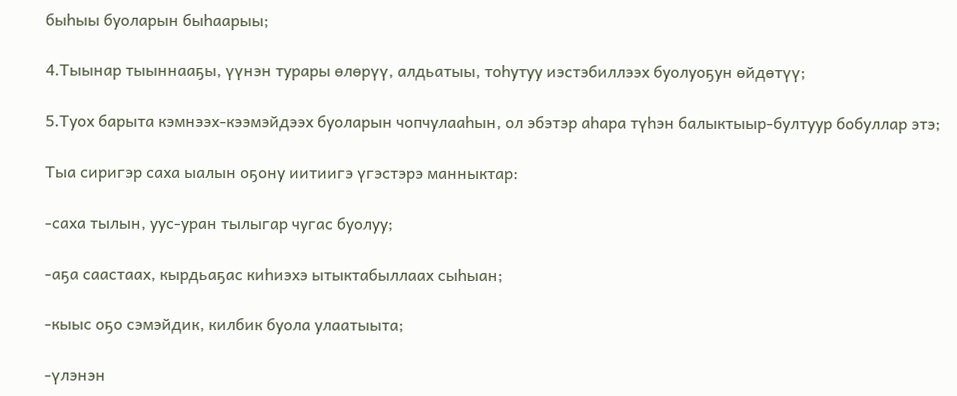быһыы буоларын быһаарыы;

4.Тыынар тыыннааҕы, үүнэн турары өлөрүү, алдьатыы, тоһутуу иэстэбиллээх буолуоҕун өйдөтүү;

5.Туох барыта кэмнээх-кээмэйдээх буоларын чопчулааһын, ол эбэтэр аһара түһэн балыктыыр-бултуур бобуллар этэ;

Тыа сиригэр саха ыалын оҕону иитиигэ үгэстэрэ манныктар:

-саха тылын, уус-уран тылыгар чугас буолуу;

-аҕа саастаах, кырдьаҕас киһиэхэ ытыктабыллаах сыһыан;

-кыыс оҕо сэмэйдик, килбик буола улаатыыта;

-үлэнэн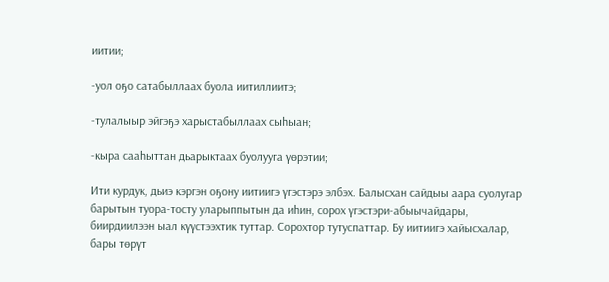иитии;

-уол оҕо сатабыллаах буола иитиллиитэ;

-тулалыыр эйгэҕэ харыстабыллаах сыһыан;

-кыра сааһыттан дьарыктаах буолууга үөрэтии;

Ити курдук, дьиэ кэргэн оҕону иитиигэ үгэстэрэ элбэх. Балысхан сайдыы аара суолугар барытын туора-тосту уларыппытын да иһин, сорох үгэстэри-абыычайдары, биирдиилээн ыал күүстээхтик туттар. Сорохтор тутуспаттар. Бу иитиигэ хайысхалар, бары төрүт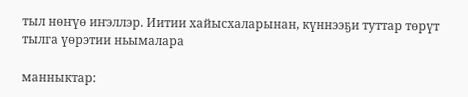тыл нөҥүө иҥэллэр. Иитии хайысхаларынан, күннээҕи туттар төрүт тылга үөрэтии ньымалара

манныктар: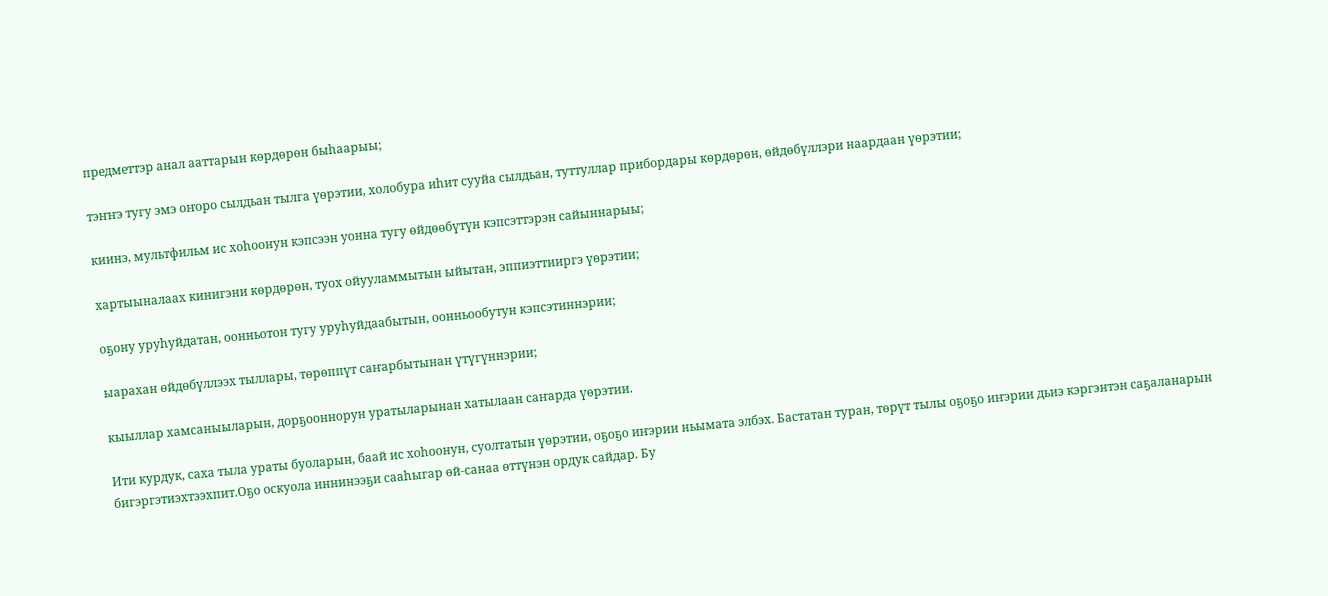предметтэр анал ааттарын көрдөрөн быһаарыы;

тэҥҥэ тугу эмэ оҥоро сылдьан тылга үөрэтии, холобура иһит сууйа сылдьан, туттуллар прибордары көрдөрөн, өйдөбүллэри наардаан үөрэтии;

киинэ, мультфильм ис хоһоонун кэпсээн уонна тугу өйдөөбүтүн кэпсэттэрэн сайыннарыы;

хартыыналаах кинигэни көрдөрөн, туох ойууламмытын ыйытан, эппиэттииргэ үөрэтии;

оҕону уруһуйдатан, оонньотон тугу уруһуйдаабытын, оонньообутун кэпсэтиннэрии;

ыарахан өйдөбүллээх тыллары, төрөппүт саҥарбытынан үтүгүннэрии;

кыыллар хамсаныыларын, дорҕооннорун уратыларынан хатылаан саҥарда үөрэтии.

Ити курдук, саха тыла ураты буоларын, баай ис хоһоонун, суолтатын үөрэтии, оҕоҕо иҥэрии ньымата элбэх. Бастатан туран, төрүт тылы оҕоҕо иҥэрии дьиэ кэргэнтэн саҕаланарын бигэргэтиэхтээхпит.Оҕо оскуола иннинээҕи сааһыгар өй-санаа өттүнэн ордук сайдар. Бу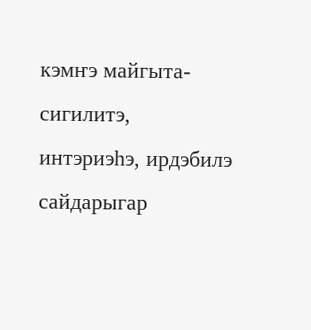кэмҥэ майгыта-сигилитэ, интэриэһэ, ирдэбилэ сайдарыгар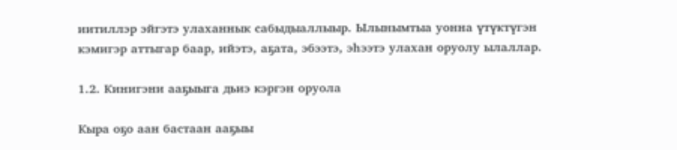иитиллэр эйгэтэ улаханнык сабыдыаллыыр. Ылынымтыа уонна үтүктүгэн кэмигэр аттыгар баар, ийэтэ, аҕата, эбээтэ, эһээтэ улахан оруолу ылаллар.

1.2. Кинигэни ааҕыыга дьиэ кэргэн оруола

Кыра оҕо аан бастаан ааҕыы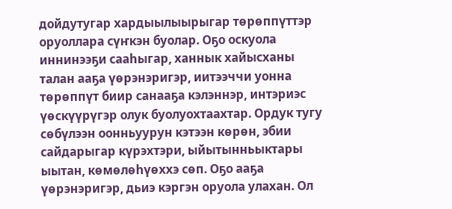дойдутугар хардыылыырыгар төрөппүттэр оруоллара сүҥкэн буолар. Оҕо оскуола иннинээҕи сааһыгар, ханнык хайысханы талан ааҕа үөрэнэригэр, иитээччи уонна төрөппүт биир санааҕа кэлэннэр, интэриэс үөскүүрүгэр олук буолуохтаахтар. Ордук тугу сөбүлээн оонньуурун кэтээн көрөн, эбии сайдарыгар күрэхтэри, ыйытынньыктары ыытан, көмөлөһүөххэ сөп. Оҕо ааҕа үөрэнэригэр, дьиэ кэргэн оруола улахан. Ол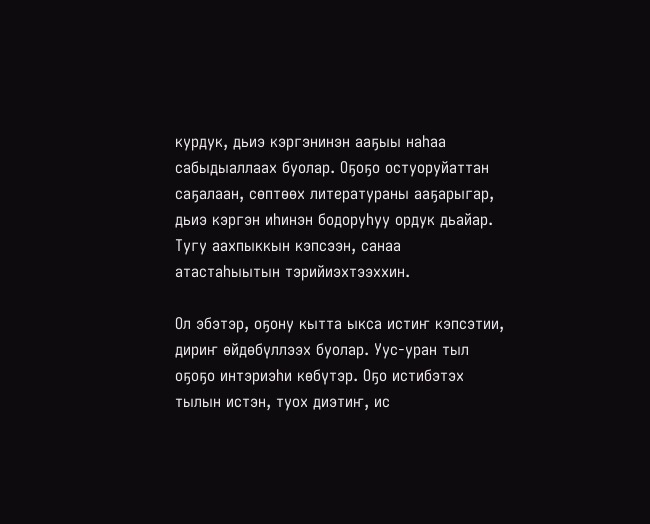курдук, дьиэ кэргэнинэн ааҕыы наһаа сабыдыаллаах буолар. Оҕоҕо остуоруйаттан саҕалаан, сөптөөх литератураны ааҕарыгар, дьиэ кэргэн иһинэн бодоруһуу ордук дьайар. Тугу аахпыккын кэпсээн, санаа атастаһыытын тэрийиэхтээххин.

Ол эбэтэр, оҕону кытта ыкса истиҥ кэпсэтии, дириҥ өйдөбүллээх буолар. Уус-уран тыл оҕоҕо интэриэһи көбүтэр. Оҕо истибэтэх тылын истэн, туох диэтиҥ, ис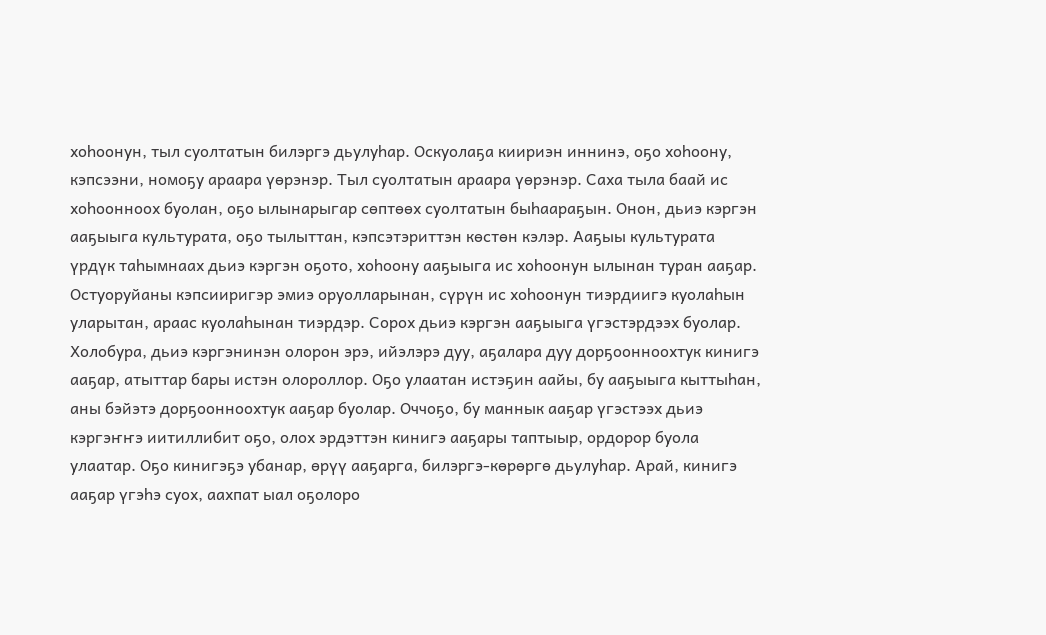хоһоонун, тыл суолтатын билэргэ дьулуһар. Оскуолаҕа киириэн иннинэ, оҕо хоһоону, кэпсээни, номоҕу араара үөрэнэр. Тыл суолтатын араара үөрэнэр. Саха тыла баай ис хоһоонноох буолан, оҕо ылынарыгар сөптөөх суолтатын быһаараҕын. Онон, дьиэ кэргэн ааҕыыга культурата, оҕо тылыттан, кэпсэтэриттэн көстөн кэлэр. Ааҕыы культурата үрдүк таһымнаах дьиэ кэргэн оҕото, хоһоону ааҕыыга ис хоһоонун ылынан туран ааҕар. Остуоруйаны кэпсииригэр эмиэ оруолларынан, сүрүн ис хоһоонун тиэрдиигэ куолаһын уларытан, араас куолаһынан тиэрдэр. Сорох дьиэ кэргэн ааҕыыга үгэстэрдээх буолар. Холобура, дьиэ кэргэнинэн олорон эрэ, ийэлэрэ дуу, аҕалара дуу дорҕоонноохтук кинигэ ааҕар, атыттар бары истэн олороллор. Оҕо улаатан истэҕин аайы, бу ааҕыыга кыттыһан, аны бэйэтэ дорҕоонноохтук ааҕар буолар. Оччоҕо, бу маннык ааҕар үгэстээх дьиэ кэргэҥҥэ иитиллибит оҕо, олох эрдэттэн кинигэ ааҕары таптыыр, ордорор буола улаатар. Оҕо кинигэҕэ убанар, өрүү ааҕарга, билэргэ-көрөргө дьулуһар. Арай, кинигэ ааҕар үгэһэ суох, аахпат ыал оҕолоро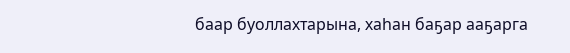баар буоллахтарына, хаһан баҕар ааҕарга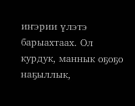иҥэрии үлэтэ барыахтаах. Ол курдук, маннык оҕоҕо наҕыллык,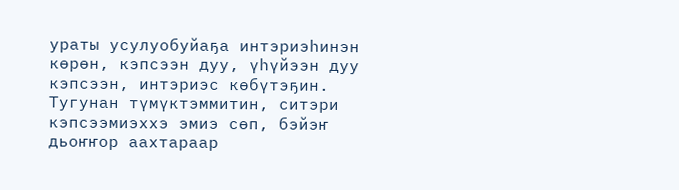ураты усулуобуйаҕа интэриэһинэн көрөн, кэпсээн дуу, үһүйээн дуу кэпсээн, интэриэс көбүтэҕин. Тугунан түмүктэммитин, ситэри кэпсээмиэххэ эмиэ сөп, бэйэҥ дьоҥҥор аахтараар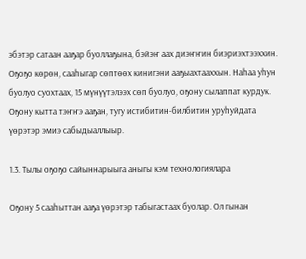эбэтэр сатаан ааҕар буоллаҕына, бэйэҥ аах диэҥҥин биэриэхтээххин. Оҕоҕо көрөн, сааһыгар сөптөөх кинигэни ааҕыахтааххын. Наһаа уһун буолуо суохтаах, 15 мүнүүтэлээх сөп буолуо, оҕону сылаппат курдук. Оҕону кытта тэҥҥэ ааҕан, тугу истибитин-билбитин уруһуйдата үөрэтэр эмиэ сабыдыаллыыр.

1.3. Тылы оҕоҕо сайыннарыыга аныгы кэм технологиялара

Оҕону 5 сааһыттан ааҕа үөрэтэр табыгастаах буолар. Ол гынан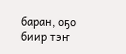баран, оҕо биир тэҥ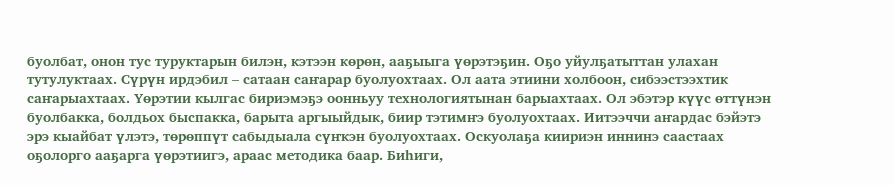буолбат, онон тус туруктарын билэн, кэтээн көрөн, ааҕыыга үөрэтэҕин. Оҕо уйулҕатыттан улахан тутулуктаах. Сүрүн ирдэбил – сатаан саҥарар буолуохтаах. Ол аата этиини холбоон, сибээстээхтик саҥарыахтаах. Үөрэтии кылгас бириэмэҕэ оонньуу технологиятынан барыахтаах. Ол эбэтэр күүс өттүнэн буолбакка, болдьох быспакка, барыта аргыыйдык, биир тэтимҥэ буолуохтаах. Иитээччи аҥардас бэйэтэ эрэ кыайбат үлэтэ, төрөппүт сабыдыала сүҥкэн буолуохтаах. Оскуолаҕа киириэн иннинэ саастаах оҕолорго ааҕарга үөрэтиигэ, араас методика баар. Биһиги,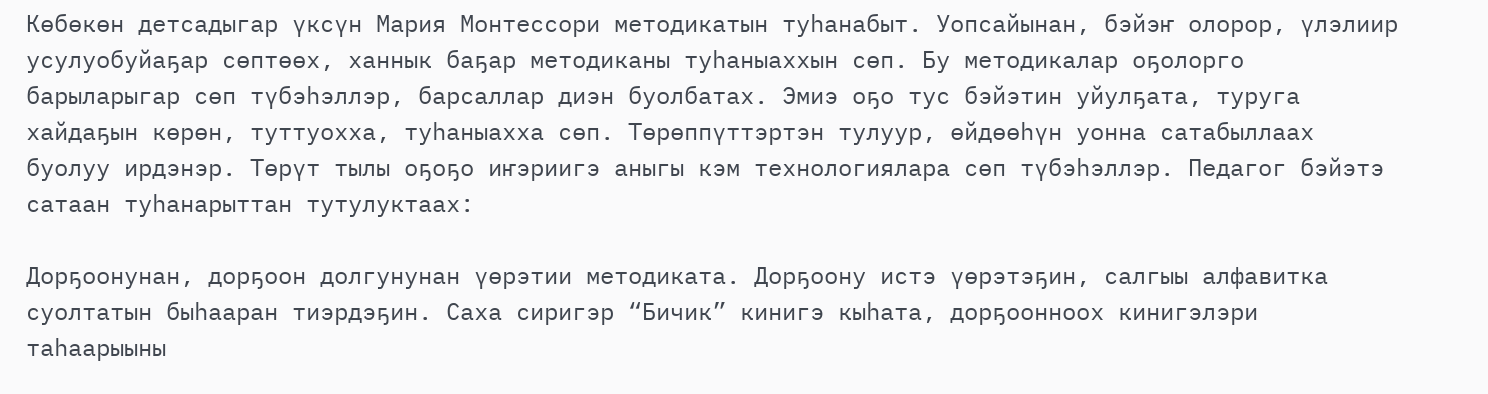Көбөкөн детсадыгар үксүн Мария Монтессори методикатын туһанабыт. Уопсайынан, бэйэҥ олорор, үлэлиир усулуобуйаҕар сөптөөх, ханнык баҕар методиканы туһаныаххын сөп. Бу методикалар оҕолорго барыларыгар сөп түбэһэллэр, барсаллар диэн буолбатах. Эмиэ оҕо тус бэйэтин уйулҕата, туруга хайдаҕын көрөн, туттуохха, туһаныахха сөп. Төрөппүттэртэн тулуур, өйдөөһүн уонна сатабыллаах буолуу ирдэнэр. Төрүт тылы оҕоҕо иҥэриигэ аныгы кэм технологиялара сөп түбэһэллэр. Педагог бэйэтэ сатаан туһанарыттан тутулуктаах:

Дорҕоонунан, дорҕоон долгунунан үөрэтии методиката. Дорҕоону истэ үөрэтэҕин, салгыы алфавитка суолтатын быһааран тиэрдэҕин. Саха сиригэр “Бичик” кинигэ кыһата, дорҕоонноох кинигэлэри таһаарыыны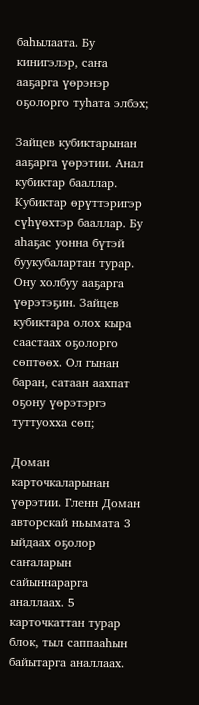баһылаата. Бу кинигэлэр, саҥа ааҕарга үөрэнэр оҕолорго туһата элбэх;

Зайцев кубиктарынан ааҕарга үөрэтии. Анал кубиктар бааллар. Кубиктар өрүттэригэр сүһүөхтэр бааллар. Бу аһаҕас уонна бүтэй буукубалартан турар. Ону холбуу ааҕарга үөрэтэҕин. Зайцев кубиктара олох кыра саастаах оҕолорго сөптөөх. Ол гынан баран, сатаан аахпат оҕону үөрэтэргэ туттуохха сөп;

Доман карточкаларынан үөрэтии. Гленн Доман авторскай ньымата 3 ыйдаах оҕолор саҥаларын сайыннарарга аналлаах. 5 карточкаттан турар блок, тыл саппааһын байытарга аналлаах.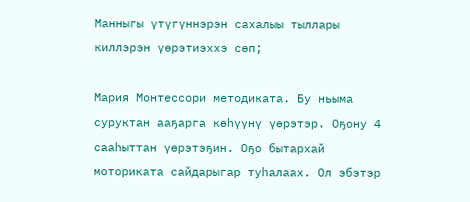Манныгы үтүгүннэрэн сахалыы тыллары киллэрэн үөрэтиэххэ сөп;

Мария Монтессори методиката. Бу ньыма суруктан ааҕарга көһүүнү үөрэтэр. Оҕону 4 сааһыттан үөрэтэҕин. Оҕо бытархай моториката сайдарыгар туһалаах. Ол эбэтэр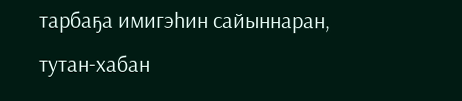тарбаҕа имигэһин сайыннаран, тутан-хабан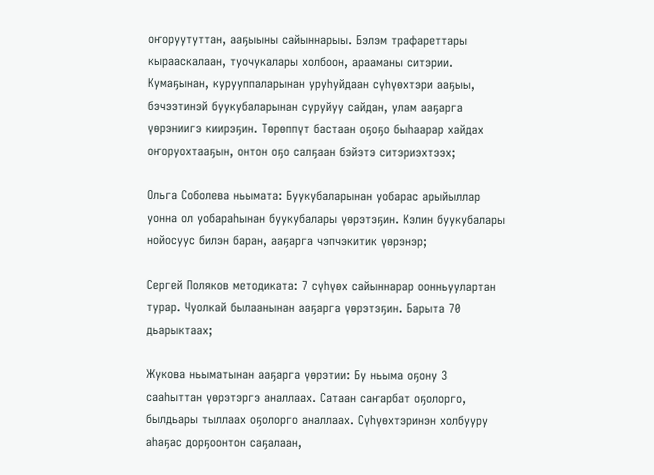оҥоруутуттан, ааҕыыны сайыннарыы. Бэлэм трафареттары кырааскалаан, туочукалары холбоон, арааманы ситэрии. Кумаҕынан, курууппаларынан уруһуйдаан сүһүөхтэри ааҕыы, бэчээтинэй буукубаларынан суруйуу сайдан, улам ааҕарга үөрэниигэ киирэҕин. Төрөппүт бастаан оҕоҕо быһаарар хайдах оҥоруохтааҕын, онтон оҕо салҕаан бэйэтэ ситэриэхтээх;

Ольга Соболева ньымата: Буукубаларынан уобарас арыйыллар уонна ол уобараһынан буукубалары үөрэтэҕин. Кэлин буукубалары нойосуус билэн баран, ааҕарга чэпчэкитик үөрэнэр;

Сергей Поляков методиката: 7 сүһүөх сайыннарар оонньуулартан турар. Чуолкай былаанынан ааҕарга үөрэтэҕин. Барыта 70 дьарыктаах;

Жукова ньыматынан ааҕарга үөрэтии: Бу ньыма оҕону 3 сааһыттан үөрэтэргэ аналлаах. Сатаан саҥарбат оҕолорго, былдьары тыллаах оҕолорго аналлаах. Сүһүөхтэринэн холбууру аһаҕас дорҕоонтон саҕалаан,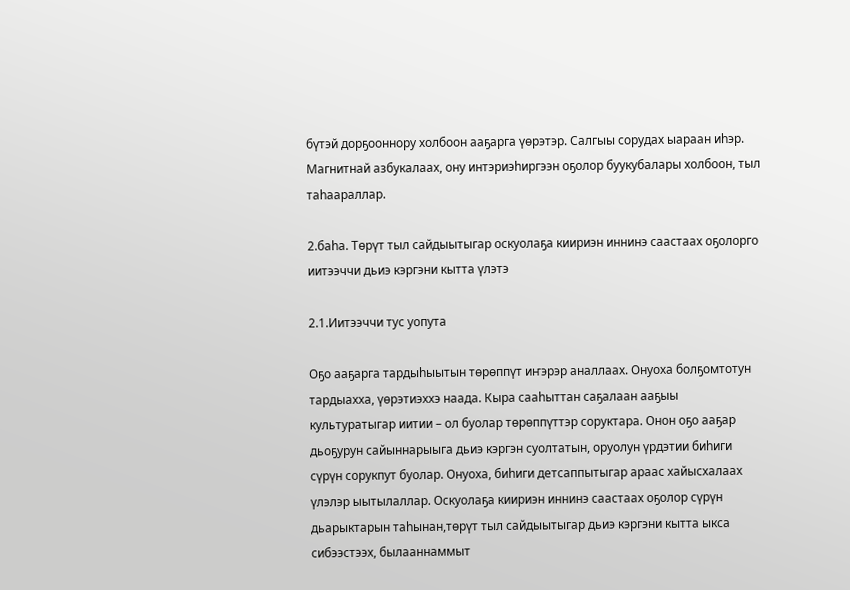бүтэй дорҕооннору холбоон ааҕарга үөрэтэр. Салгыы сорудах ыараан иһэр. Магнитнай азбукалаах, ону интэриэһиргээн оҕолор буукубалары холбоон, тыл таһаараллар.

2.баһа. Төрүт тыл сайдыытыгар оскуолаҕа киириэн иннинэ саастаах оҕолорго иитээччи дьиэ кэргэни кытта үлэтэ

2.1.Иитээччи тус уопута

Оҕо ааҕарга тардыһыытын төрөппүт иҥэрэр аналлаах. Онуоха болҕомтотун тардыахха, үөрэтиэххэ наада. Кыра сааһыттан саҕалаан ааҕыы культуратыгар иитии – ол буолар төрөппүттэр соруктара. Онон оҕо ааҕар дьоҕурун сайыннарыыга дьиэ кэргэн суолтатын, оруолун үрдэтии биһиги сүрүн сорукпут буолар. Онуоха, биһиги детсаппытыгар араас хайысхалаах үлэлэр ыытылаллар. Оскуолаҕа киириэн иннинэ саастаах оҕолор сүрүн дьарыктарын таһынан,төрүт тыл сайдыытыгар дьиэ кэргэни кытта ыкса сибээстээх, былааннаммыт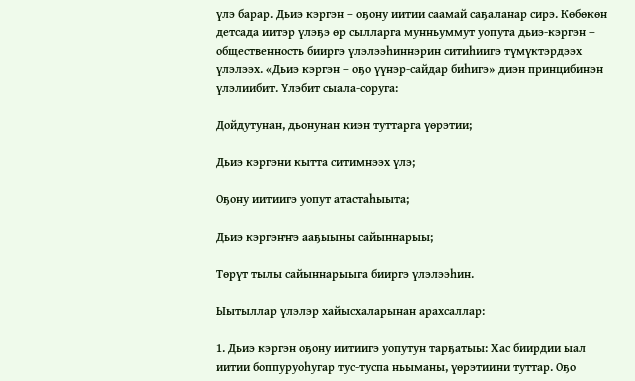үлэ барар. Дьиэ кэргэн – оҕону иитии саамай саҕаланар сирэ. Көбөкөн детсада иитэр үлэҕэ өр сылларга мунньуммут уопута дьиэ-кэргэн – общественность бииргэ үлэлээһиннэрин ситиһиигэ түмүктэрдээх үлэлээх. «Дьиэ кэргэн – оҕо үүнэр-сайдар биһигэ» диэн принцибинэн үлэлиибит. Үлэбит сыала-соруга:

Дойдутунан, дьонунан киэн туттарга үөрэтии;

Дьиэ кэргэни кытта ситимнээх үлэ;

Оҕону иитиигэ уопут атастаһыыта;

Дьиэ кэргэҥҥэ ааҕыыны сайыннарыы;

Төрүт тылы сайыннарыыга бииргэ үлэлээһин.

Ыытыллар үлэлэр хайысхаларынан арахсаллар:

1. Дьиэ кэргэн оҕону иитиигэ уопутун тарҕатыы: Хас биирдии ыал иитии боппуруоһугар тус-туспа ньыманы, үөрэтиини туттар. Оҕо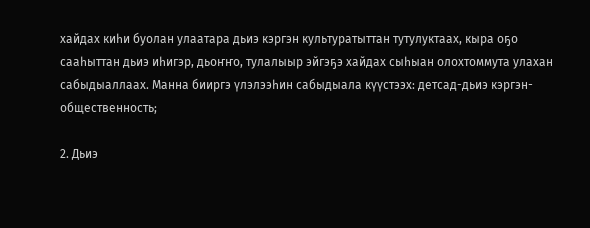хайдах киһи буолан улаатара дьиэ кэргэн культуратыттан тутулуктаах, кыра оҕо сааһыттан дьиэ иһигэр, дьоҥҥо, тулалыыр эйгэҕэ хайдах сыһыан олохтоммута улахан сабыдыаллаах. Манна бииргэ үлэлээһин сабыдыала күүстээх: детсад-дьиэ кэргэн-общественность;

2. Дьиэ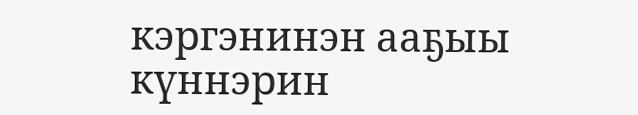кэргэнинэн ааҕыы күннэрин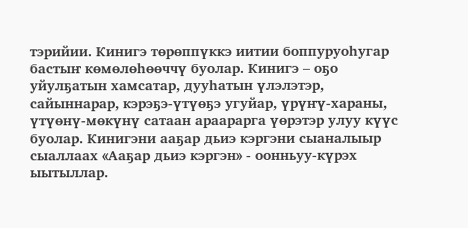тэрийии. Кинигэ төрөппүккэ иитии боппуруоһугар бастыҥ көмөлөһөөччү буолар. Кинигэ – оҕо уйулҕатын хамсатар, дууһатын үлэлэтэр, сайыннарар, кэрэҕэ-үтүөҕэ угуйар, үрүҥү-хараны, үтүөнү-мөкүнү сатаан араарарга үөрэтэр улуу күүс буолар. Кинигэни ааҕар дьиэ кэргэни сыаналыыр сыаллаах «Ааҕар дьиэ кэргэн» - оонньуу-күрэх ыытыллар.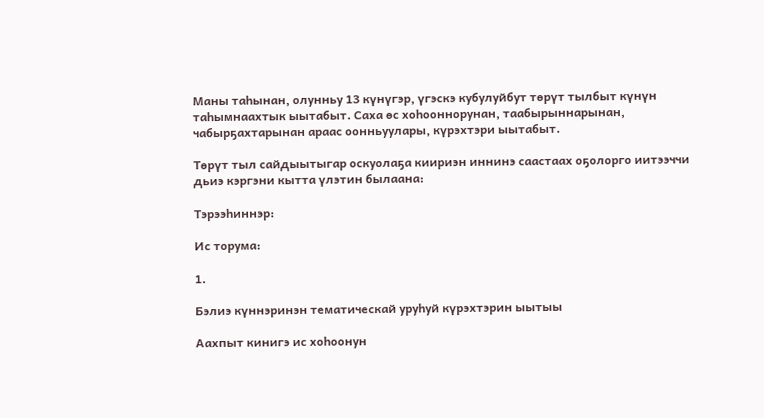Маны таһынан, олунньу 13 күнүгэр, үгэскэ кубулуйбут төрүт тылбыт күнүн таһымнаахтык ыытабыт. Саха өс хоһооннорунан, таабырыннарынан, чабырҕахтарынан араас оонньуулары, күрэхтэри ыытабыт.

Төрүт тыл сайдыытыгар оскуолаҕа киириэн иннинэ саастаах оҕолорго иитээччи дьиэ кэргэни кытта үлэтин былаана:

Тэрээһиннэр:

Ис торума:

1.

Бэлиэ күннэринэн тематическай уруһуй күрэхтэрин ыытыы

Аахпыт кинигэ ис хоһоонун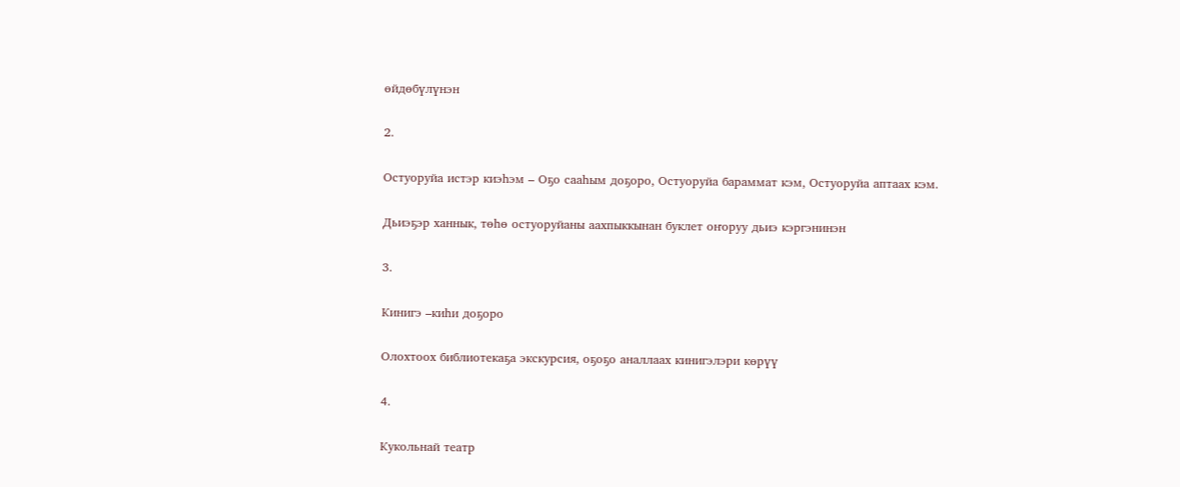өйдөбүлүнэн

2.

Остуоруйа истэр киэһэм – Оҕо сааһым доҕоро, Остуоруйа бараммат кэм, Остуоруйа аптаах кэм.

Дьиэҕэр ханнык, төһө остуоруйаны аахпыккынан буклет оҥоруу дьиэ кэргэнинэн

3.

Кинигэ –киһи доҕоро

Олохтоох библиотекаҕа экскурсия, оҕоҕо аналлаах кинигэлэри көрүү

4.

Кукольнай театр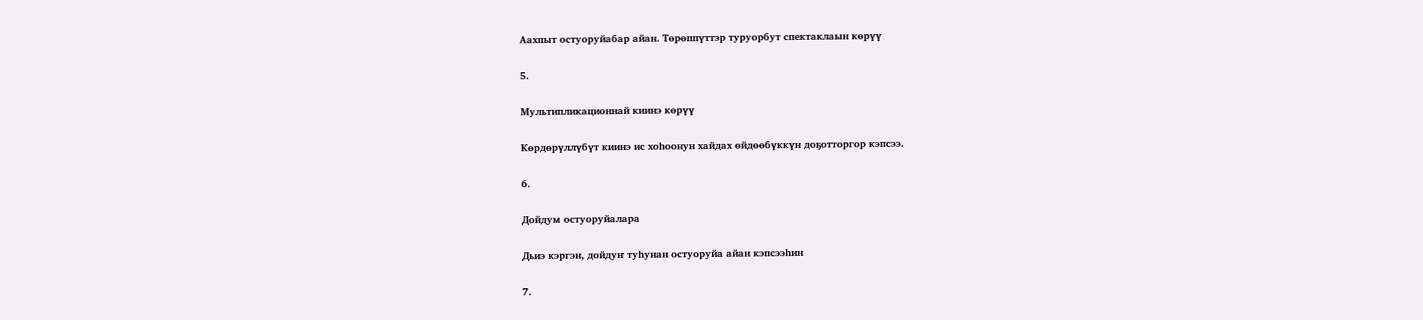Аахпыт остуоруйабар айан. Төрөппүттэр туруорбут спектаклаын көрүү

5.

Мультипликационнай киинэ көрүү

Көрдөрүллүбүт киинэ ис хоһоонун хайдах өйдөөбүккүн доҕотторгор кэпсээ.

6.

Дойдум остуоруйалара

Дьиэ кэргэн, дойдуҥ туһунан остуоруйа айан кэпсээһин

7.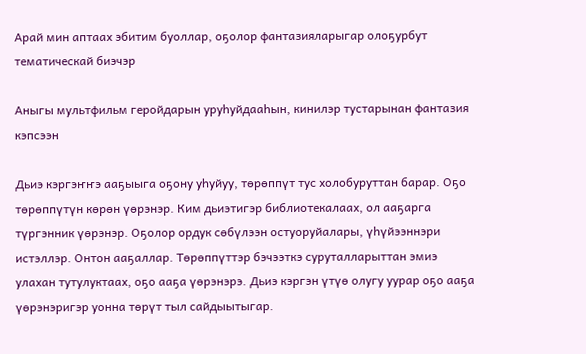Арай мин аптаах эбитим буоллар, оҕолор фантазияларыгар олоҕурбут тематическай биэчэр

Аныгы мультфильм геройдарын уруһуйдааһын, кинилэр тустарынан фантазия кэпсээн

Дьиэ кэргэҥҥэ ааҕыыга оҕону уһуйуу, төрөппүт тус холобуруттан барар. Оҕо төрөппүтүн көрөн үөрэнэр. Ким дьиэтигэр библиотекалаах, ол ааҕарга түргэнник үөрэнэр. Оҕолор ордук сөбүлээн остуоруйалары, үһүйээннэри истэллэр. Онтон ааҕаллар. Төрөппүттэр бэчээткэ суруталларыттан эмиэ улахан тутулуктаах, оҕо ааҕа үөрэнэрэ. Дьиэ кэргэн үтүө олугу уурар оҕо ааҕа үөрэнэригэр уонна төрүт тыл сайдыытыгар.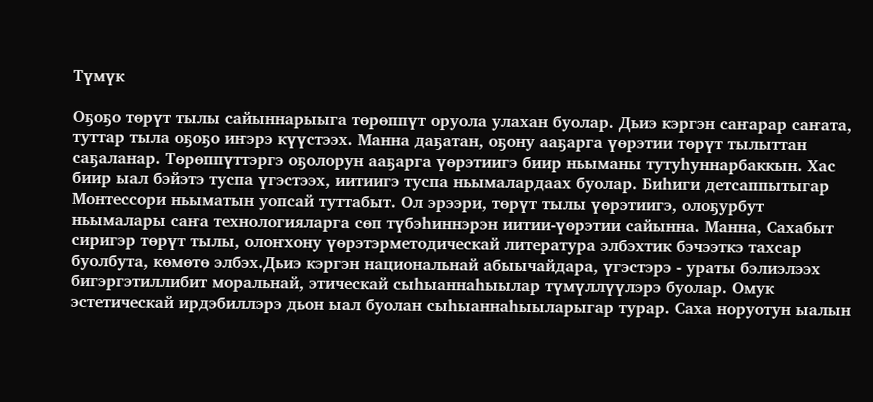Түмүк

Оҕоҕо төрүт тылы сайыннарыыга төрөппүт оруола улахан буолар. Дьиэ кэргэн саҥарар саҥата, туттар тыла оҕоҕо иҥэрэ күүстээх. Манна даҕатан, оҕону ааҕарга үөрэтии төрүт тылыттан саҕаланар. Төрөппүттэргэ оҕолорун ааҕарга үөрэтиигэ биир ньыманы тутуһуннарбаккын. Хас биир ыал бэйэтэ туспа үгэстээх, иитиигэ туспа ньымалардаах буолар. Биһиги детсаппытыгар Монтессори ньыматын уопсай туттабыт. Ол эрээри, төрүт тылы үөрэтиигэ, олоҕурбут ньымалары саҥа технологияларга сөп түбэһиннэрэн иитии-үөрэтии сайынна. Манна, Сахабыт сиригэр төрүт тылы, олоҥхону үөрэтэрметодическай литература элбэхтик бэчээткэ тахсар буолбута, көмөтө элбэх.Дьиэ кэргэн национальнай абыычайдара, үгэстэрэ - ураты бэлиэлээх бигэргэтиллибит моральнай, этическай сыһыаннаһыылар түмүллүүлэрэ буолар. Омук эстетическай ирдэбиллэрэ дьон ыал буолан сыһыаннаһыыларыгар турар. Саха норуотун ыалын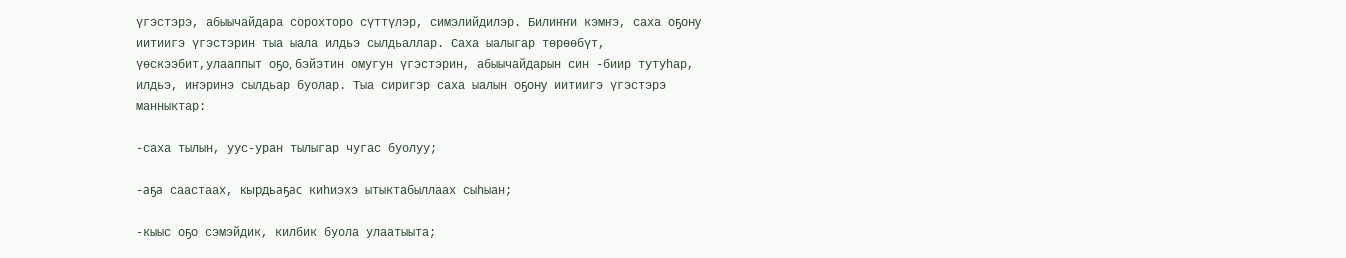үгэстэрэ, абыычайдара сорохторо сүттүлэр, симэлийдилэр. Билиҥҥи кэмҥэ, саха оҕону иитиигэ үгэстэрин тыа ыала илдьэ сылдьаллар. Саха ыалыгар төрөөбүт, үөскээбит,улааппыт оҕо, бэйэтин омугун үгэстэрин, абыычайдарын син -биир тутуһар, илдьэ, иҥэринэ сылдьар буолар. Тыа сиригэр саха ыалын оҕону иитиигэ үгэстэрэ манныктар:

-саха тылын, уус-уран тылыгар чугас буолуу;

-аҕа саастаах, кырдьаҕас киһиэхэ ытыктабыллаах сыһыан;

-кыыс оҕо сэмэйдик, килбик буола улаатыыта;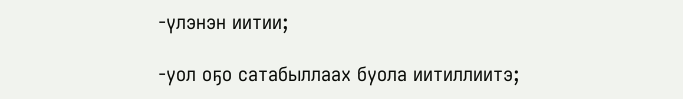-үлэнэн иитии;

-уол оҕо сатабыллаах буола иитиллиитэ;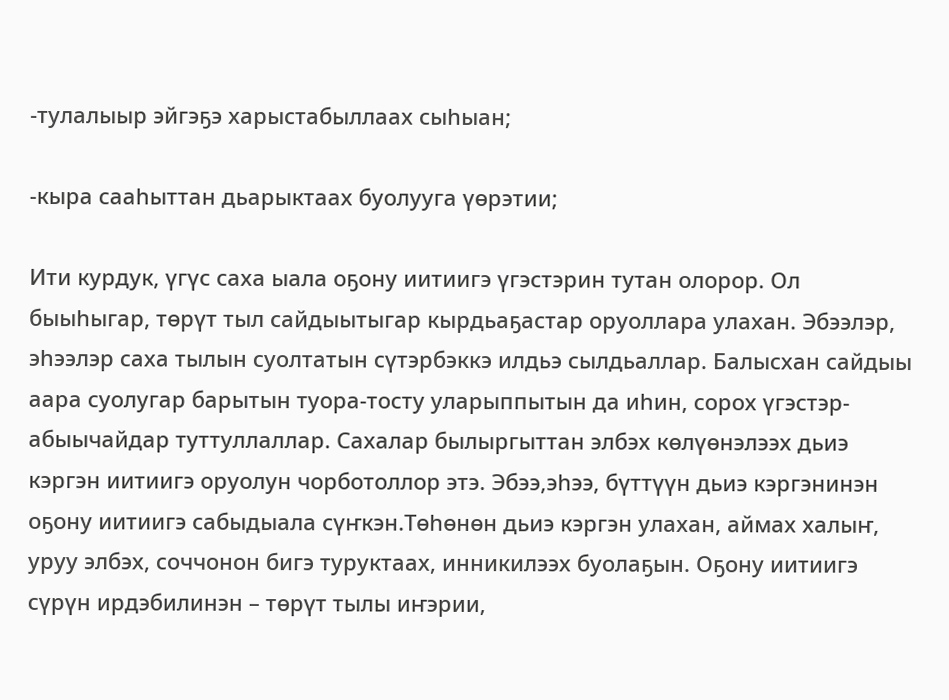-тулалыыр эйгэҕэ харыстабыллаах сыһыан;

-кыра сааһыттан дьарыктаах буолууга үөрэтии;

Ити курдук, үгүс саха ыала оҕону иитиигэ үгэстэрин тутан олорор. Ол быыһыгар, төрүт тыл сайдыытыгар кырдьаҕастар оруоллара улахан. Эбээлэр, эһээлэр саха тылын суолтатын сүтэрбэккэ илдьэ сылдьаллар. Балысхан сайдыы аара суолугар барытын туора-тосту уларыппытын да иһин, сорох үгэстэр-абыычайдар туттуллаллар. Сахалар былыргыттан элбэх көлүөнэлээх дьиэ кэргэн иитиигэ оруолун чорботоллор этэ. Эбээ,эһээ, бүттүүн дьиэ кэргэнинэн оҕону иитиигэ сабыдыала сүҥкэн.Төһөнөн дьиэ кэргэн улахан, аймах халыҥ, уруу элбэх, соччонон бигэ туруктаах, инникилээх буолаҕын. Оҕону иитиигэ сүрүн ирдэбилинэн – төрүт тылы иҥэрии,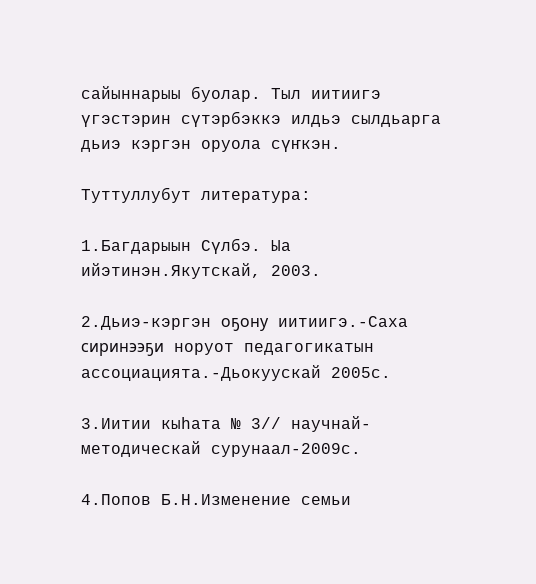сайыннарыы буолар. Тыл иитиигэ үгэстэрин сүтэрбэккэ илдьэ сылдьарга дьиэ кэргэн оруола сүҥкэн.

Туттуллубут литература:

1.Багдарыын Сүлбэ. Ыа ийэтинэн.Якутскай, 2003.

2.Дьиэ-кэргэн оҕону иитиигэ.-Саха сиринээҕи норуот педагогикатын ассоциацията.-Дьокуускай 2005с.

3.Иитии кыһата № 3// научнай-методическай сурунаал-2009с.

4.Попов Б.Н.Изменение семьи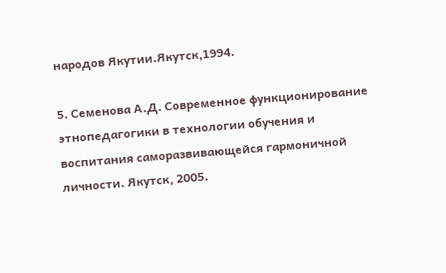народов Якутии.Якутск,1994.

5. Семенова А.Д. Современное функционирование этнопедагогики в технологии обучения и воспитания саморазвивающейся гармоничной личности. Якутск, 2005.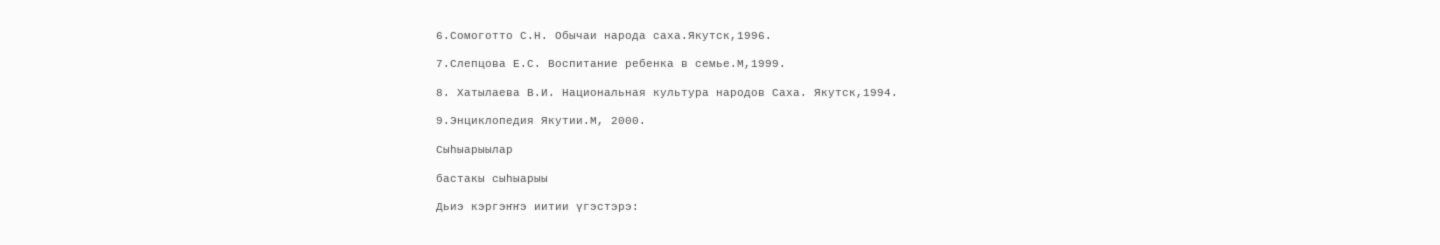6.Сомоготто С.Н. Обычаи народа саха.Якутск,1996.

7.Слепцова Е.С. Воспитание ребенка в семье.М,1999.

8. Хатылаева В.И. Национальная культура народов Саха. Якутск,1994.

9.Энциклопедия Якутии.М, 2000.

Сыһыарыылар

бастакы сыһыарыы

Дьиэ кэргэҥҥэ иитии үгэстэрэ: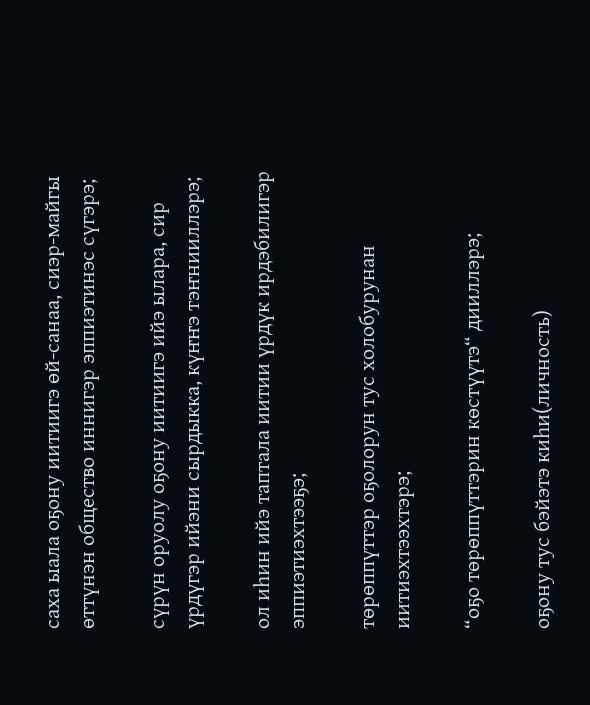саха ыала оҕону иитиигэ өй-санаа, сиэр-майгы өттүнэн общество иннигэр эппиэтинэс сүгэрэ;

сүрүн оруолу оҕону иитиигэ ийэ ылара, сир үрдүгэр ийэни сырдыкка, күҥҥэ тэҥнииллэрэ;

ол иһин ийэ таптала иитии үрдүк ирдэбилигэр эппиэтиэхтээҕэ;

төрөппүттэр оҕолорун тус холобурунан иитиэхтээхтэрэ;

“оҕо төрөппүттэрин көстүүтэ“ дииллэрэ;

оҕону тус бэйэтэ киһи(личность)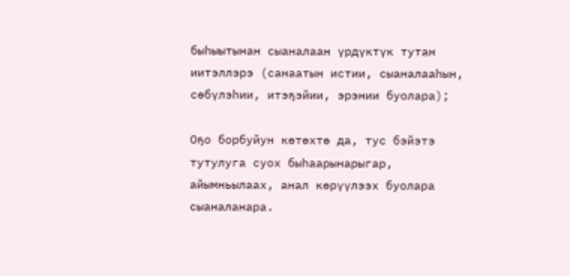быһыытынан сыаналаан үрдүктүк тутан иитэллэрэ (санаатын истии, сыаналааһын, сөбүлэһии, итэҕэйии, эрэнии буолара);

Оҕо борбуйун көтөхтө да, тус бэйэтэ тутулуга суох быһаарынарыгар, айымньылаах, анал көрүүлээх буолара сыаналанара.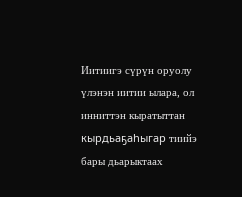Иитиигэ сүрүн оруолу үлэнэн иитии ылара, ол инниттэн кыратыттан кырдьаҕаһыгар тиийэ бары дьарыктаах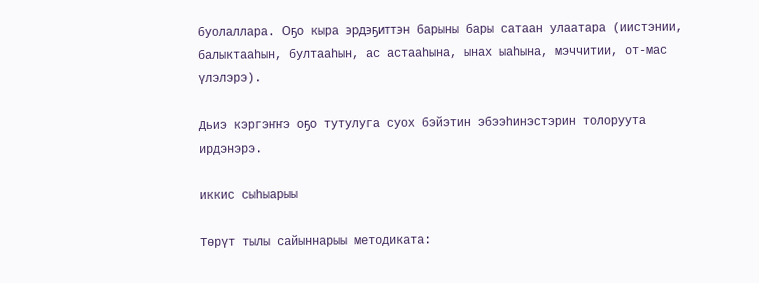буолаллара. Оҕо кыра эрдэҕиттэн барыны бары сатаан улаатара (иистэнии, балыктааһын, бултааһын, ас астааһына, ынах ыаһына, мэччитии, от-мас үлэлэрэ).

Дьиэ кэргэҥҥэ оҕо тутулуга суох бэйэтин эбээһинэстэрин толоруута ирдэнэрэ.

иккис сыһыарыы

Төрүт тылы сайыннарыы методиката: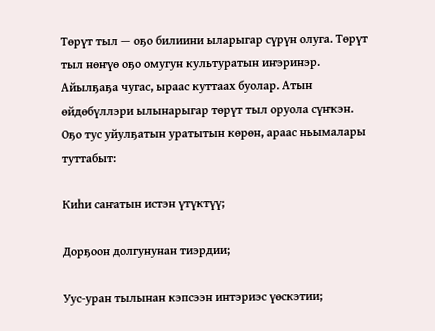Төрүт тыл — оҕо билиини ыларыгар сүрүн олуга. Төрүт тыл нөҥүө оҕо омугун культуратын иҥэринэр. Айылҕаҕа чугас, ыраас куттаах буолар. Атын өйдөбүллэри ылынарыгар төрүт тыл оруола сүҥкэн. Оҕо тус уйулҕатын уратытын көрөн, араас ньымалары туттабыт:

Киһи саҥатын истэн үтүктүү;

Дорҕоон долгунунан тиэрдии;

Уус-уран тылынан кэпсээн интэриэс үөскэтии;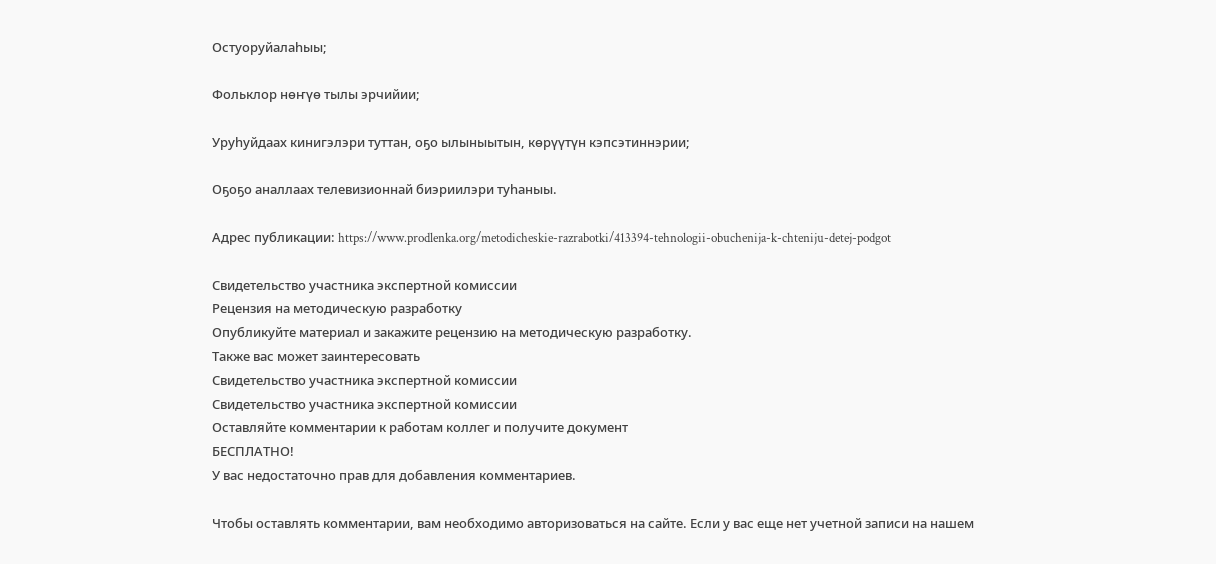Остуоруйалаһыы;

Фольклор нөҥүө тылы эрчийии;

Уруһуйдаах кинигэлэри туттан, оҕо ылыныытын, көрүүтүн кэпсэтиннэрии;

Оҕоҕо аналлаах телевизионнай биэриилэри туһаныы.

Адрес публикации: https://www.prodlenka.org/metodicheskie-razrabotki/413394-tehnologii-obuchenija-k-chteniju-detej-podgot

Свидетельство участника экспертной комиссии
Рецензия на методическую разработку
Опубликуйте материал и закажите рецензию на методическую разработку.
Также вас может заинтересовать
Свидетельство участника экспертной комиссии
Свидетельство участника экспертной комиссии
Оставляйте комментарии к работам коллег и получите документ
БЕСПЛАТНО!
У вас недостаточно прав для добавления комментариев.

Чтобы оставлять комментарии, вам необходимо авторизоваться на сайте. Если у вас еще нет учетной записи на нашем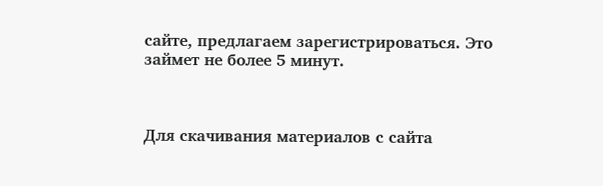сайте, предлагаем зарегистрироваться. Это займет не более 5 минут.



Для скачивания материалов с сайта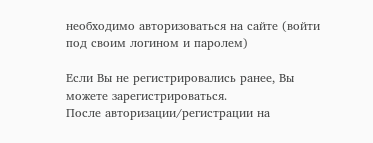необходимо авторизоваться на сайте (войти под своим логином и паролем)

Если Вы не регистрировались ранее, Вы можете зарегистрироваться.
После авторизации/регистрации на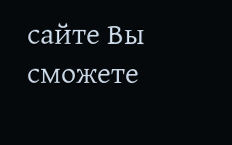сайте Вы сможете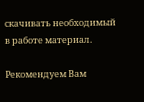скачивать необходимый в работе материал.

Рекомендуем Вам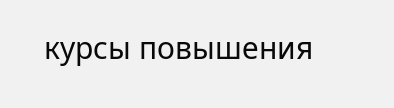курсы повышения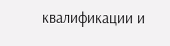квалификации и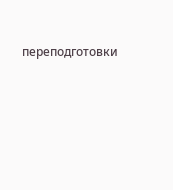переподготовки